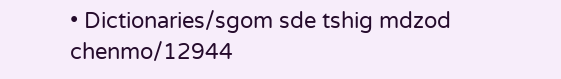• Dictionaries/sgom sde tshig mdzod chenmo/12944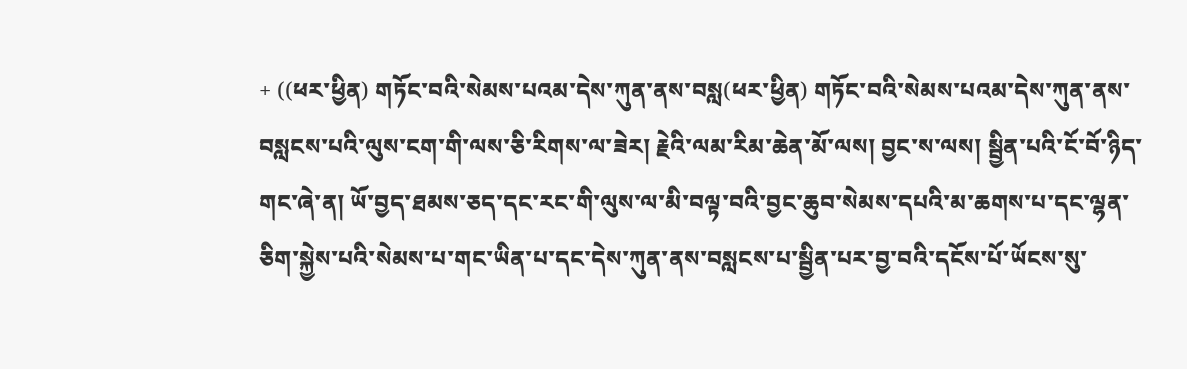+ ((ཕར་ཕྱིན) གཏོང་བའི་སེམས་པའམ་དེས་ཀུན་ནས་བསླ(ཕར་ཕྱིན) གཏོང་བའི་སེམས་པའམ་དེས་ཀུན་ནས་བསླངས་པའི་ལུས་ངག་གི་ལས་ཅི་རིགས་ལ་ཟེར། རྗེའི་ལམ་རིམ་ཆེན་མོ་ལས། བྱང་ས་ལས། སྦྱིན་པའི་ངོ་བོ་ཉིད་གང་ཞེ་ན། ཡོ་བྱད་ཐམས་ཅད་དང་རང་གི་ལུས་ལ་མི་བལྟ་བའི་བྱང་ཆུབ་སེམས་དཔའི་མ་ཆགས་པ་དང་ལྷན་ཅིག་སྐྱེས་པའི་སེམས་པ་གང་ཡིན་པ་དང་དེས་ཀུན་ནས་བསླངས་པ་སྦྱིན་པར་བྱ་བའི་དངོས་པོ་ཡོངས་སུ་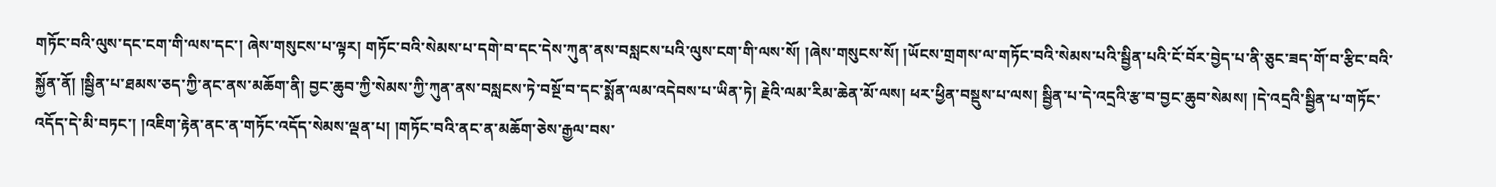གཏོང་བའི་ལུས་དང་ངག་གི་ལས་དང་། ཞེས་གསུངས་པ་ལྟར། གཏོང་བའི་སེམས་པ་དགེ་བ་དང་དེས་ཀུན་ནས་བསླངས་པའི་ལུས་ངག་གི་ལས་སོ། །ཞེས་གསུངས་སོ། །ཡོངས་གྲགས་ལ་གཏོང་བའི་སེམས་པའི་སྦྱིན་པའི་ངོ་བོར་བྱེད་པ་ནི་ཅུང་ཟད་གོ་བ་རྩིང་བའི་སྐྱོན་ནོ། །སྦྱིན་པ་ཐམས་ཅད་ཀྱི་ནང་ནས་མཆོག་ནི། བྱང་ཆུབ་ཀྱི་སེམས་ཀྱི་ཀུན་ནས་བསླངས་ཏེ་བསྔོ་བ་དང་སྨོན་ལམ་འདེབས་པ་ཡིན་ཏེ། རྗེའི་ལམ་རིམ་ཆེན་མོ་ལས། ཕར་ཕྱིན་བསྡུས་པ་ལས། སྦྱིན་པ་དེ་འདྲའི་རྩ་བ་བྱང་ཆུབ་སེམས། །དེ་འདྲའི་སྦྱིན་པ་གཏོང་འདོད་དེ་མི་བཏང་། །འཇིག་རྟེན་ནང་ན་གཏོང་འདོད་སེམས་ལྡན་པ། །གཏོང་བའི་ནང་ན་མཆོག་ཅེས་རྒྱལ་བས་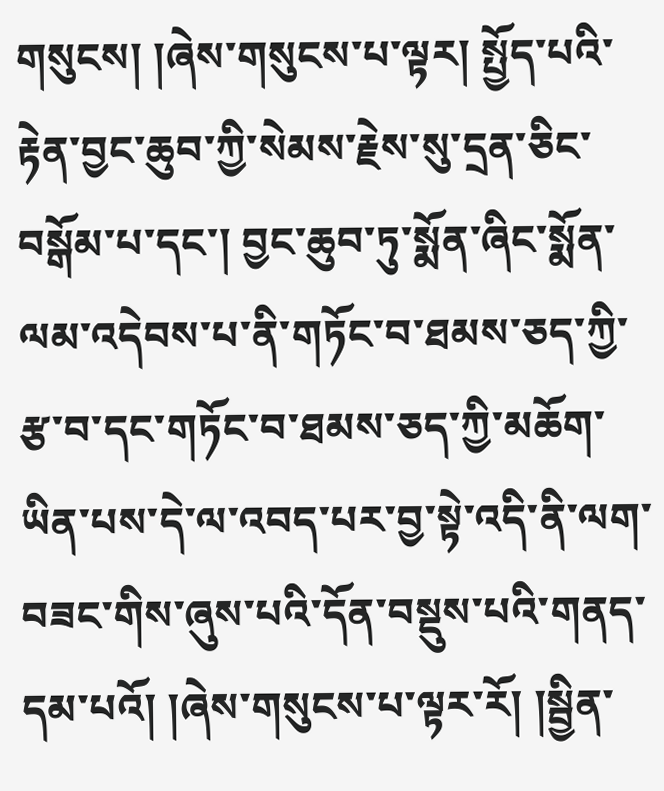གསུངས། །ཞེས་གསུངས་པ་ལྟར། སྤྱོད་པའི་རྟེན་བྱང་ཆུབ་ཀྱི་སེམས་རྗེས་སུ་དྲན་ཅིང་བསྒོམ་པ་དང་། བྱང་ཆུབ་ཏུ་སྨོན་ཞིང་སྨོན་ལམ་འདེབས་པ་ནི་གཏོང་བ་ཐམས་ཅད་ཀྱི་རྩ་བ་དང་གཏོང་བ་ཐམས་ཅད་ཀྱི་མཆོག་ཡིན་པས་དེ་ལ་འབད་པར་བྱ་སྟེ་འདི་ནི་ལག་བཟང་གིས་ཞུས་པའི་དོན་བསྡུས་པའི་གནད་དམ་པའོ། །ཞེས་གསུངས་པ་ལྟར་རོ། །སྦྱིན་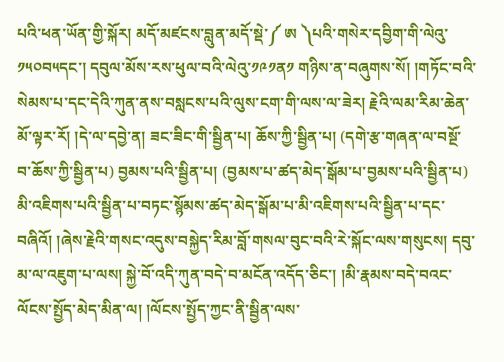པའི་ཕན་ཡོན་གྱི་སྐོར། མདོ་མཛངས་བླུན་མདོ་སྡེ་༼ ཨ ༽པའི་གསེར་དབྱིག་གི་ལེའུ་༡༥༠བ༥དང་། དབུལ་མོས་རས་ཕུལ་བའི་ལེའུ་༡༩༡ན༡ གཉིས་ན་བཞུགས་སོ། །གཏོང་བའི་སེམས་པ་དང་དེའི་ཀུན་ནས་བསླངས་པའི་ལུས་ངག་གི་ལས་ལ་ཟེར། རྗེའི་ལམ་རིམ་ཆེན་མོ་ལྟར་རོ། །དེ་ལ་དབྱེ་ན། ཟང་ཟིང་གི་སྦྱིན་པ། ཆོས་ཀྱི་སྦྱིན་པ། (དགེ་རྩ་གཞན་ལ་བསྔོ་བ་ཆོས་ཀྱི་སྦྱིན་པ) བྱམས་པའི་སྦྱིན་པ། (བྱམས་པ་ཚད་མེད་སྒོམ་པ་བྱམས་པའི་སྦྱིན་པ) མི་འཇིགས་པའི་སྦྱིན་པ་བཏང་སྙོམས་ཚད་མེད་སྒོམ་པ་མི་འཇིགས་པའི་སྦྱིན་པ་དང་བཞིའོ། །ཞེས་རྗེའི་གསང་འདུས་བསྐྱེད་རིམ་བློ་གསལ་བུང་བའི་རེ་སྐོང་ལས་གསུངས། དབུ་མ་ལ་འཇུག་པ་ལས། སྐྱེ་བོ་འདི་ཀུན་བདེ་བ་མངོན་འདོད་ཅིང་། །མི་རྣམས་བདེ་བའང་ལོངས་སྤྱོད་མེད་མིན་ལ། །ལོངས་སྤྱོད་ཀྱང་ནི་སྦྱིན་ལས་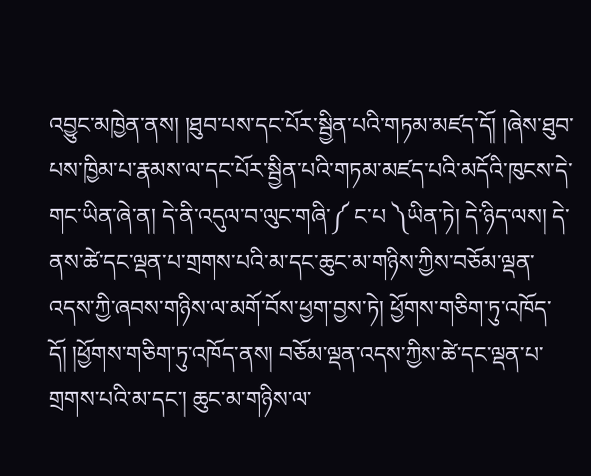འབྱུང་མཁྱེན་ནས། །ཐུབ་པས་དང་པོར་སྦྱིན་པའི་གཏམ་མཛད་དོ། །ཞེས་ཐུབ་པས་ཁྱིམ་པ་རྣམས་ལ་དང་པོར་སྦྱིན་པའི་གཏམ་མཛད་པའི་མདོའི་ཁུངས་དེ་གང་ཡིན་ཞེ་ན། དེ་ནི་འདུལ་བ་ལུང་གཞི་༼ ང་པ ༽ཡིན་ཏེ། དེ་ཉིད་ལས། དེ་ནས་ཚེ་དང་ལྡན་པ་གྲགས་པའི་མ་དང་ཆུང་མ་གཉིས་ཀྱིས་བཅོམ་ལྡན་འདས་ཀྱི་ཞབས་གཉིས་ལ་མགོ་བོས་ཕྱག་བྱས་ཏེ། ཕྱོགས་གཅིག་ཏུ་འཁོད་དོ། །ཕྱོགས་གཅིག་ཏུ་འཁོད་ནས། བཅོམ་ལྡན་འདས་ཀྱིས་ཚེ་དང་ལྡན་པ་གྲགས་པའི་མ་དང་། ཆུང་མ་གཉིས་ལ་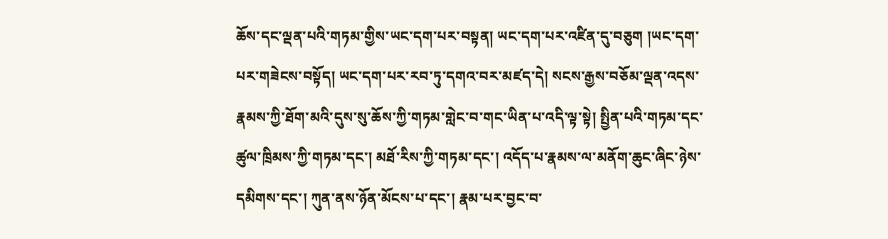ཆོས་དང་ལྡན་པའི་གཏམ་གྱིས་ཡང་དག་པར་བསྟན། ཡང་དག་པར་འཛིན་དུ་བཅུག །ཡང་དག་པར་གཟེངས་བསྟོད། ཡང་དག་པར་རབ་ཏུ་དགའ་བར་མཛད་དེ། སངས་རྒྱས་བཅོམ་ལྡན་འདས་རྣམས་ཀྱི་ཐོག་མའི་དུས་སུ་ཆོས་ཀྱི་གཏམ་གླེང་བ་གང་ཡིན་པ་འདི་ལྟ་སྟེ། སྤྱིན་པའི་གཏམ་དང་ཚུལ་ཁྲིམས་ཀྱི་གཏམ་དང་། མཐོ་རིས་ཀྱི་གཏམ་དང་། འདོད་པ་རྣམས་ལ་མནོག་ཆུང་ཞིང་ཉེས་དམིགས་དང་། ཀུན་ནས་ཉོན་མོངས་པ་དང་། རྣམ་པར་བྱང་བ་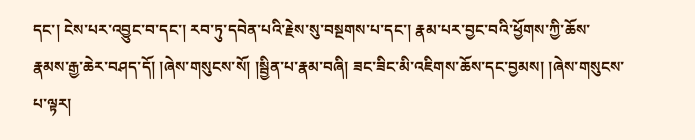དང་། ངེས་པར་འབྱུང་བ་དང་། རབ་ཏུ་དབེན་པའི་རྗེས་སུ་བསྔགས་པ་དང་། རྣམ་པར་བྱང་བའི་ཕྱོགས་ཀྱི་ཆོས་རྣམས་རྒྱ་ཆེར་བཤད་དོ། །ཞེས་གསུངས་སོ། །སྦྱིན་པ་རྣམ་བཞི། ཟང་ཟིང་མི་འཇིགས་ཆོས་དང་བྱམས། །ཞེས་གསུངས་པ་ལྟར།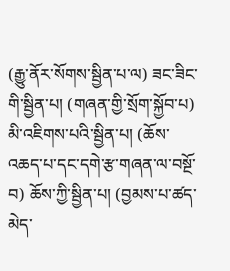(རྒྱུ་ནོར་སོགས་སྦྱིན་པ་ལ) ཟང་ཟིང་གི་སྦྱིན་པ། (གཞན་གྱི་སྲོག་སྐྱོབ་པ) མི་འཇིགས་པའི་སྦྱིན་པ། (ཆོས་འཆད་པ་དང་དགེ་རྩ་གཞན་ལ་བསྔོ་བ) ཆོས་ཀྱི་སྦྱིན་པ། (བྱམས་པ་ཚད་མེད་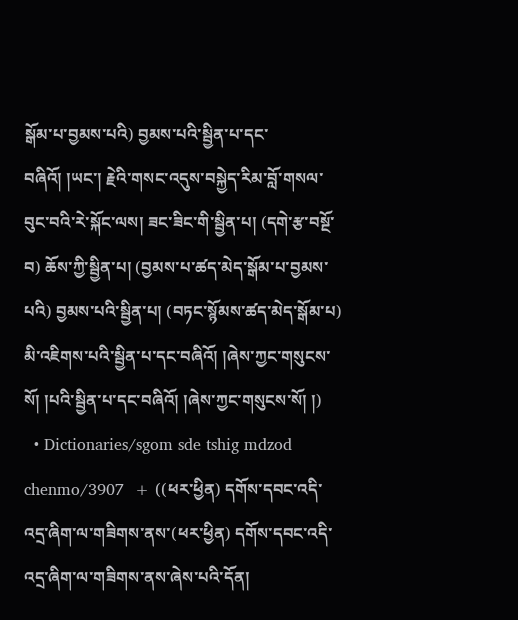སྒོམ་པ་བྱམས་པའི) བྱམས་པའི་སྦྱིན་པ་དང་བཞིའོ། །ཡང་། རྗེའི་གསང་འདུས་བསྐྱེད་རིམ་བློ་གསལ་བུང་བའི་རེ་སྐོང་ལས། ཟང་ཟིང་གི་སྦྱིན་པ། (དགེ་རྩ་བསྔོ་བ) ཆོས་ཀྱི་སྦྱིན་པ། (བྱམས་པ་ཚད་མེད་སྒོམ་པ་བྱམས་པའི) བྱམས་པའི་སྦྱིན་པ། (བཏང་སྙོམས་ཚད་མེད་སྒོམ་པ) མི་འཇིགས་པའི་སྦྱིན་པ་དང་བཞིའོ། །ཞེས་ཀྱང་གསུངས་སོ། །པའི་སྦྱིན་པ་དང་བཞིའོ། །ཞེས་ཀྱང་གསུངས་སོ། །)
  • Dictionaries/sgom sde tshig mdzod chenmo/3907  + ((ཕར་ཕྱིན) དགོས་དབང་འདི་འདྲ་ཞིག་ལ་གཟིགས་ནས་(ཕར་ཕྱིན) དགོས་དབང་འདི་འདྲ་ཞིག་ལ་གཟིགས་ནས་ཞེས་པའི་དོན།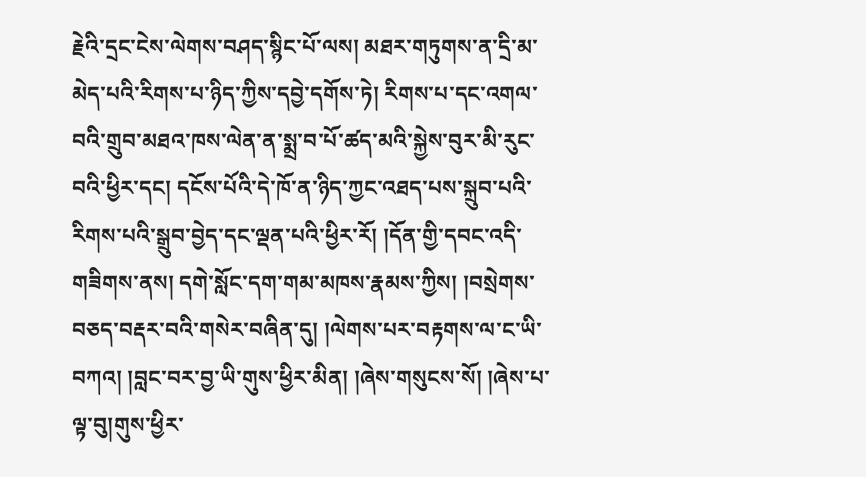རྗེའི་དྲང་ངེས་ལེགས་བཤད་སྙིང་པོ་ལས། མཐར་གཏུགས་ན་དྲི་མ་མེད་པའི་རིགས་པ་ཉིད་ཀྱིས་དབྱེ་དགོས་ཏེ། རིགས་པ་དང་འགལ་བའི་གྲུབ་མཐའ་ཁས་ལེན་ན་སྨྲ་བ་པོ་ཚད་མའི་སྐྱེས་བུར་མི་རུང་བའི་ཕྱིར་དང། དངོས་པོའི་དེ་ཁོ་ན་ཉིད་ཀྱང་འཐད་པས་སྐྲུབ་པའི་རིགས་པའི་སྒྲུབ་བྱེད་དང་ལྡན་པའི་ཕྱིར་རོ། །དོན་གྱི་དབང་འདི་གཟིགས་ནས། དགེ་སློང་དག་གམ་མཁས་རྣམས་ཀྱིས། །བསྲེགས་བཅད་བརྡར་བའི་གསེར་བཞིན་དུ། །ལེགས་པར་བརྟགས་ལ་ང་ཡི་བཀའ། །བླང་བར་བྱ་ཡི་གུས་ཕྱིར་མིན། །ཞེས་གསུངས་སོ། །ཞེས་པ་ལྟ་བུ།གུས་ཕྱིར་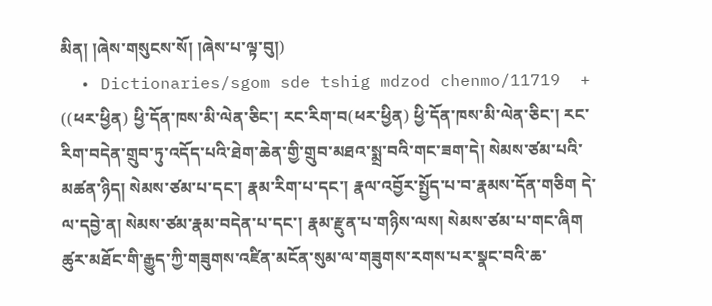མིན། །ཞེས་གསུངས་སོ། །ཞེས་པ་ལྟ་བུ།)
  • Dictionaries/sgom sde tshig mdzod chenmo/11719  + ((ཕར་ཕྱིན) ཕྱི་དོན་ཁས་མི་ལེན་ཅིང་། རང་རིག་བ(ཕར་ཕྱིན) ཕྱི་དོན་ཁས་མི་ལེན་ཅིང་། རང་རིག་བདེན་གྲུབ་ཏུ་འདོད་པའི་ཐེག་ཆེན་གྱི་གྲུབ་མཐའ་སྨྲ་བའི་གང་ཟག་དེ། སེམས་ཙམ་པའི་མཚན་ཉིད། སེམས་ཙམ་པ་དང་། རྣམ་རིག་པ་དང་། རྣལ་འབྱོར་སྤྱོད་པ་བ་རྣམས་དོན་གཅིག དེ་ལ་དབྱེ་ན། སེམས་ཙམ་རྣམ་བདེན་པ་དང་། རྣམ་རྫུན་པ་གཉིས་ལས། སེམས་ཙམ་པ་གང་ཞིག ཚུར་མཐོང་གི་རྒྱུད་ཀྱི་གཟུགས་འཛིན་མངོན་སུམ་ལ་གཟུགས་རགས་པར་སྣང་བའི་ཆ་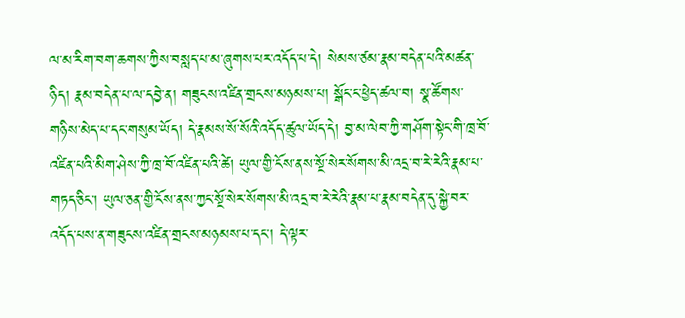ལ་མ་རིག་བག་ཆགས་ཀྱིས་བསླད་པ་མ་ཞུགས་པར་འདོད་པ་དེ། སེམས་ཙམ་རྣམ་བདེན་པའི་མཚན་ཉིད། རྣམ་བདེན་པ་ལ་དབྱེ་ན། གཟུངས་འཛིན་གྲངས་མཉམས་པ། སྒོང་ང་ཕྱེད་ཚལ་བ། སྣ་ཚོགས་གཉིས་མེད་པ་དང་གསུམ་ཡོད། དེ་རྣམས་སོ་སོའི་འདོད་ཚུལ་ཡོད་དེ། བྱ་མ་ལེབ་ཀྱི་གཤོག་སྟེང་གི་ཁྲ་བོ་འཛིན་པའི་མིག་ཤེས་ཀྱི་ཁྲ་བོ་འཛིན་པའི་ཚེ། ཡུལ་གྱི་ངོས་ནས་སྔོ་སེར་སོགས་མི་འདྲ་བ་རེ་རེའི་རྣམ་པ་གཏད་ཅིང་། ཡུལ་ཅན་གྱི་ངོས་ནས་ཀྱང་སྔོ་སེར་སོགས་མི་འདྲ་བ་རེ་རེའི་རྣམ་པ་རྣམ་བདེན་དུ་སྐྱེ་བར་འདོད་པས་ན་གཟུངས་འཛིན་གྲངས་མཉམས་པ་དང་། དེ་ལྟར་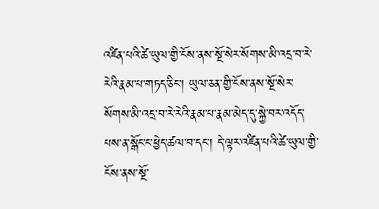འཛིན་པའི་ཚེ་ཡུལ་གྱི་ངོས་ནས་སྔོ་སེར་སོགས་མི་འདྲ་བ་རེ་རེའི་རྣམ་པ་གཏད་ཅིང་། ཡུལ་ཅན་གྱི་ངོས་ནས་སྔོ་སེར་སོགས་མི་འདྲ་བ་རེ་རེའི་རྣམ་པ་རྣམ་མེད་དུ་སྐྱེ་བར་འདོད་པས་ན་སྒོང་ང་ཕྱེད་ཚལ་བ་དང་། དེ་ལྟར་འཛིན་པའི་ཚེ་ཡུལ་གྱི་ངོས་ནས་སྔོ་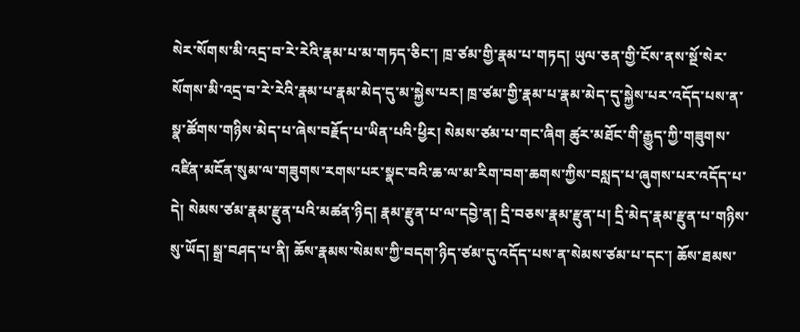སེར་སོགས་མི་འདྲ་བ་རེ་རེའི་རྣམ་པ་མ་གཏད་ཅིང་། ཁྲ་ཙམ་གྱི་རྣམ་པ་གཏད། ཡུལ་ཅན་གྱི་ངོས་ནས་སྔོ་སེར་སོགས་མི་འདྲ་བ་རེ་རེའི་རྣམ་པ་རྣམ་མེད་དུ་མ་སྐྱེས་པར། ཁྲ་ཙམ་གྱི་རྣམ་པ་རྣམ་མེད་དུ་སྐྱེས་པར་འདོད་པས་ན་སྣ་ཚོགས་གཉིས་མེད་པ་ཞེས་བརྗོད་པ་ཡིན་པའི་ཕྱིར། སེམས་ཙམ་པ་གང་ཞིག ཚུར་མཐོང་གི་རྒྱུད་ཀྱི་གཟུགས་འཛིན་མངོན་སུམ་ལ་གཟུགས་རགས་པར་སྣང་བའི་ཆ་ལ་མ་རིག་བག་ཆགས་ཀྱིས་བསླད་པ་ཞུགས་པར་འདོད་པ་དེ། སེམས་ཙམ་རྣམ་རྫུན་པའི་མཚན་ཉིད། རྣམ་རྫུན་པ་ལ་དབྱེ་ན། དྲི་བཅས་རྣམ་རྫུན་པ། དྲི་མེད་རྣམ་རྫུན་པ་གཉིས་སུ་ཡོད། སྒྲ་བཤད་པ་ནི། ཆོས་རྣམས་སེམས་ཀྱི་བདག་ཉིད་ཙམ་དུ་འདོད་པས་ན་སེམས་ཙམ་པ་དང་། ཆོས་ཐམས་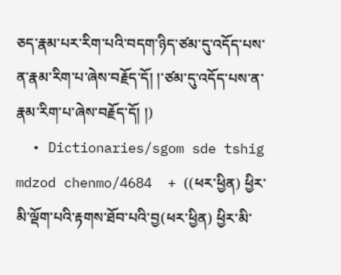ཅད་རྣམ་པར་རིག་པའི་བདག་ཉིད་ཙམ་དུ་འདོད་པས་ན་རྣམ་རིག་པ་ཞེས་བརྗོད་དོ། །་ཙམ་དུ་འདོད་པས་ན་རྣམ་རིག་པ་ཞེས་བརྗོད་དོ། །)
  • Dictionaries/sgom sde tshig mdzod chenmo/4684  + ((ཕར་ཕྱིན) ཕྱིར་མི་ལྡོག་པའི་རྟགས་ཐོབ་པའི་བྱ(ཕར་ཕྱིན) ཕྱིར་མི་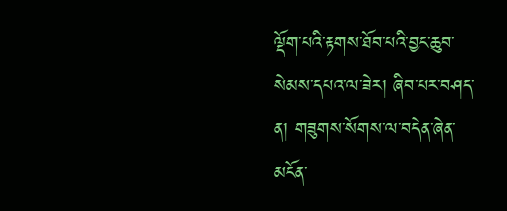ལྡོག་པའི་རྟགས་ཐོབ་པའི་བྱང་ཆུབ་སེམས་དཔའ་ལ་ཟེར། ཞིབ་པར་བཤད་ན། གཟུགས་སོགས་ལ་བདེན་ཞེན་མངོན་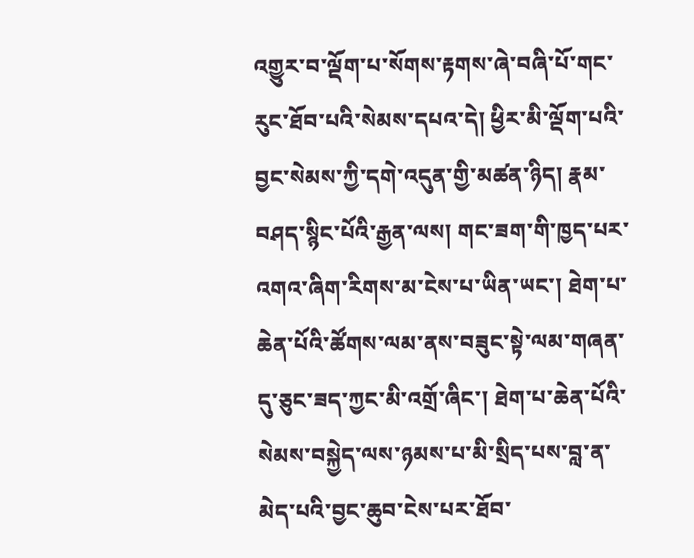འགྱུར་བ་ལྡོག་པ་སོགས་རྟགས་ཞེ་བཞི་པོ་གང་རུང་ཐོབ་པའི་སེམས་དཔའ་དེ། ཕྱིར་མི་ལྡོག་པའི་བྱང་སེམས་ཀྱི་དགེ་འདུན་གྱི་མཚན་ཉིད། རྣམ་བཤད་སྙིང་པོའི་རྒྱན་ལས། གང་ཟག་གི་ཁྱད་པར་འགའ་ཞིག་རིགས་མ་ངེས་པ་ཡིན་ཡང་། ཐེག་པ་ཆེན་པོའི་ཚོགས་ལམ་ནས་བཟུང་སྟེ་ལམ་གཞན་དུ་ཅུང་ཟད་ཀྱང་མི་འགྲོ་ཞིང་། ཐེག་པ་ཆེན་པོའི་སེམས་བསྐྱེད་ལས་ཉམས་པ་མི་སྲིད་པས་བླ་ན་མེད་པའི་བྱང་ཆུབ་ངེས་པར་ཐོབ་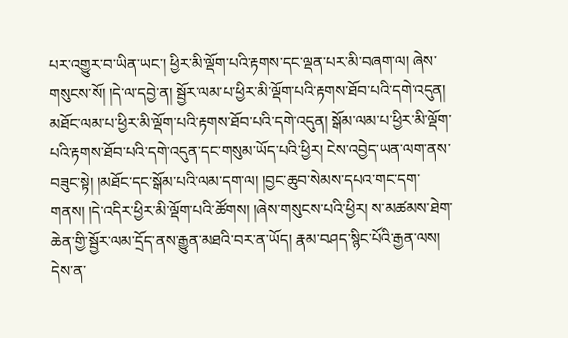པར་འགྱུར་བ་ཡིན་ཡང་། ཕྱིར་མི་ལྡོག་པའི་རྟགས་དང་ལྡན་པར་མི་བཞག་ལ། ཞེས་གསུངས་སོ། །དེ་ལ་དབྱེ་ན། སྦྱོར་ལམ་པ་ཕྱིར་མི་ལྡོག་པའི་རྟགས་ཐོབ་པའི་དགེ་འདུན། མཐོང་ལམ་པ་ཕྱིར་མི་ལྡོག་པའི་རྟགས་ཐོབ་པའི་དགེ་འདུན། སྒོམ་ལམ་པ་ཕྱིར་མི་ལྡོག་པའི་རྟགས་ཐོབ་པའི་དགེ་འདུན་དང་གསུམ་ཡོད་པའི་ཕྱིར། ངེས་འབྱེད་ཡན་ལག་ནས་བཟུང་སྟེ། །མཐོང་དང་སྒོམ་པའི་ལམ་དག་ལ། །བྱང་ཆུབ་སེམས་དཔའ་གང་དག་གནས། །དེ་འདིར་ཕྱིར་མི་ལྡོག་པའི་ཚོགས། །ཞེས་གསུངས་པའི་ཕྱིར། ས་མཚམས་ཐེག་ཆེན་གྱི་སྦྱོར་ལམ་དྲོད་ནས་རྒྱུན་མཐའི་བར་ན་ཡོད། རྣམ་བཤད་སྙིང་པོའི་རྒྱན་ལས། དེས་ན་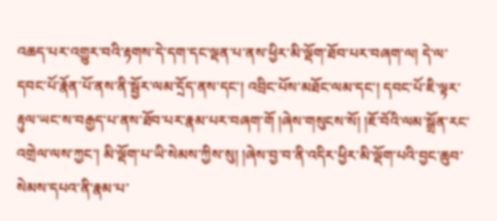འཆད་པར་འགྱུར་བའི་རྟགས་དེ་དག་དང་ལྡན་པ་ནས་ཕྱིར་མི་ལྡོག་ཐོབ་པར་བཞག་ལ། དེ་ལ་དབང་པོ་རྣོན་པོ་ནས་ནི་སྦྱོར་ལམ་དྲོད་ནས་དང་། འབྲིང་པོས་མཐོང་ལམ་དང་། དབང་པོ་ཇི་ལྟར་རྟུལ་ཡང་ས་བརྒྱད་པ་ནས་ཐོབ་པར་རྣམ་པར་བཞག་གོ །ཞེས་གསུངས་སོ། །ཇོ་བོའི་ལམ་སྒྲོན་རང་འགྲེལ་ལས་ཀྱང་། མི་ལྡོག་པ་ཡི་སེམས་ཀྱིས་སུ། །ཞེས་བྱ་བ་ནི་འདིར་ཕྱིར་མི་ལྡོག་པའི་བྱང་ཆུབ་སེམས་དཔའ་ནི་རྣམ་པ་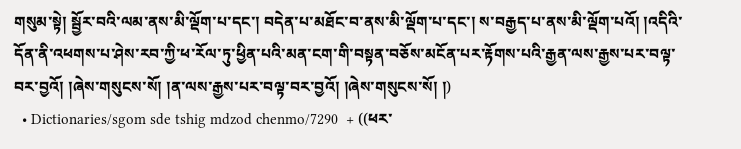གསུམ་སྟེ། སྦྱོར་བའི་ལམ་ནས་མི་ལྡོག་པ་དང་། བདེན་པ་མཐོང་བ་ནས་མི་ལྡོག་པ་དང་། ས་བརྒྱད་པ་ནས་མི་ལྡོག་པའོ། །འདིའི་དོན་ནི་འཕགས་པ་ཤེས་རབ་ཀྱི་ཕ་རོལ་ཏུ་ཕྱིན་པའི་མན་ངག་གི་བསྟན་བཅོས་མངོན་པར་རྟོགས་པའི་རྒྱན་ལས་རྒྱས་པར་བལྟ་བར་བྱའོ། །ཞེས་གསུངས་སོ། །ན་ལས་རྒྱས་པར་བལྟ་བར་བྱའོ། །ཞེས་གསུངས་སོ། །)
  • Dictionaries/sgom sde tshig mdzod chenmo/7290  + ((ཕར་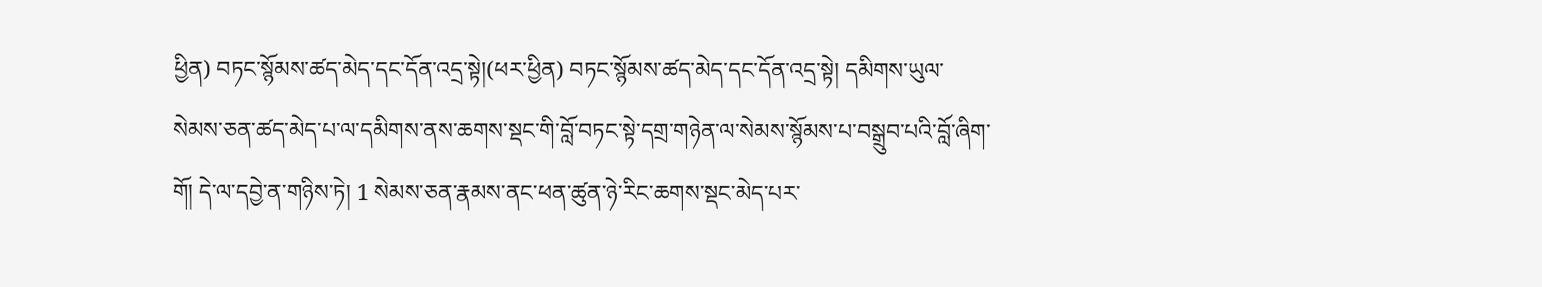ཕྱིན) བཏང་སྙོམས་ཚད་མེད་དང་དོན་འདྲ་སྟེ།(ཕར་ཕྱིན) བཏང་སྙོམས་ཚད་མེད་དང་དོན་འདྲ་སྟེ། དམིགས་ཡུལ་སེམས་ཅན་ཚད་མེད་པ་ལ་དམིགས་ནས་ཆགས་སྡང་གི་བློ་བཏང་སྟེ་དགྲ་གཉེན་ལ་སེམས་སྙོམས་པ་བསྒྲུབ་པའི་བློ་ཞིག་གོ། དེ་ལ་དབྱེ་ན་གཉིས་ཏེ། 1 སེམས་ཅན་རྣམས་ནང་ཕན་ཚུན་ཉེ་རིང་ཆགས་སྡང་མེད་པར་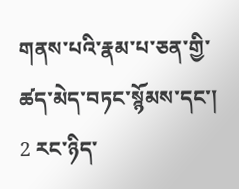གནས་པའི་རྣམ་པ་ཅན་གྱི་ཚད་མེད་བཏང་སྙོམས་དང་། 2 རང་ཉིད་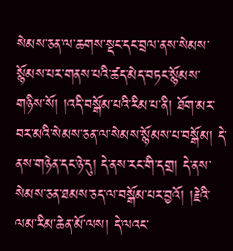སེམས་ཅན་ལ་ཆགས་སྡང་དང་བྲལ་ནས་སེམས་སྙོམས་པར་གནས་པའི་ཚད་མེད་བཏང་སྙོམས་གཉིས་སོ། །འདི་བསྒོམ་པའི་རིམ་པ་ནི། ཐོག་མར་བར་མའི་སེམས་ཅན་ལ་སེམས་སྙོམས་པ་བསྒོམ། དེ་ནས་གཉེན་དང་ཉེ་དུ། དེ་ནས་རང་གི་དགྲ། དེ་ནས་སེམས་ཅན་ཐམས་ཅད་ལ་བསྒོམ་པར་བྱའོ། །རྗེའི་ལམ་རིམ་ཆེན་མོ་ལས། དེ་ལའང་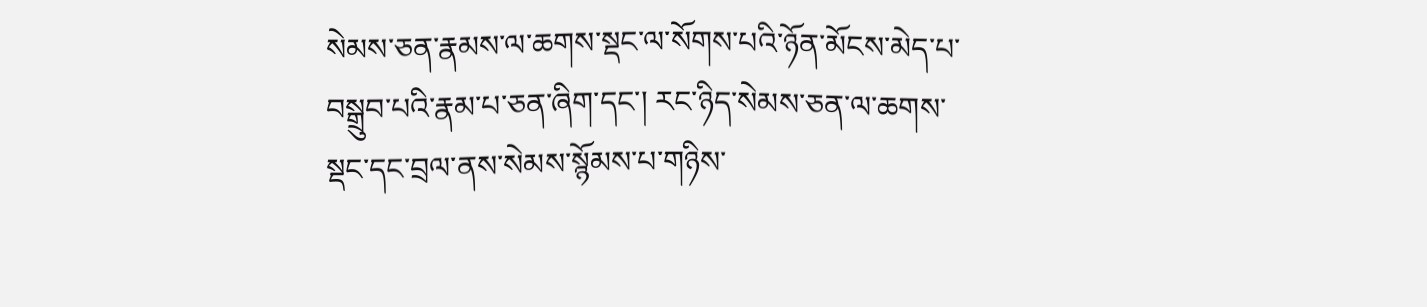སེམས་ཅན་རྣམས་ལ་ཆགས་སྡང་ལ་སོགས་པའི་ཉོན་མོངས་མེད་པ་བསྒྲུབ་པའི་རྣམ་པ་ཅན་ཞིག་དང་། རང་ཉིད་སེམས་ཅན་ལ་ཆགས་སྡང་དང་བྲལ་ནས་སེམས་སྙོམས་པ་གཉིས་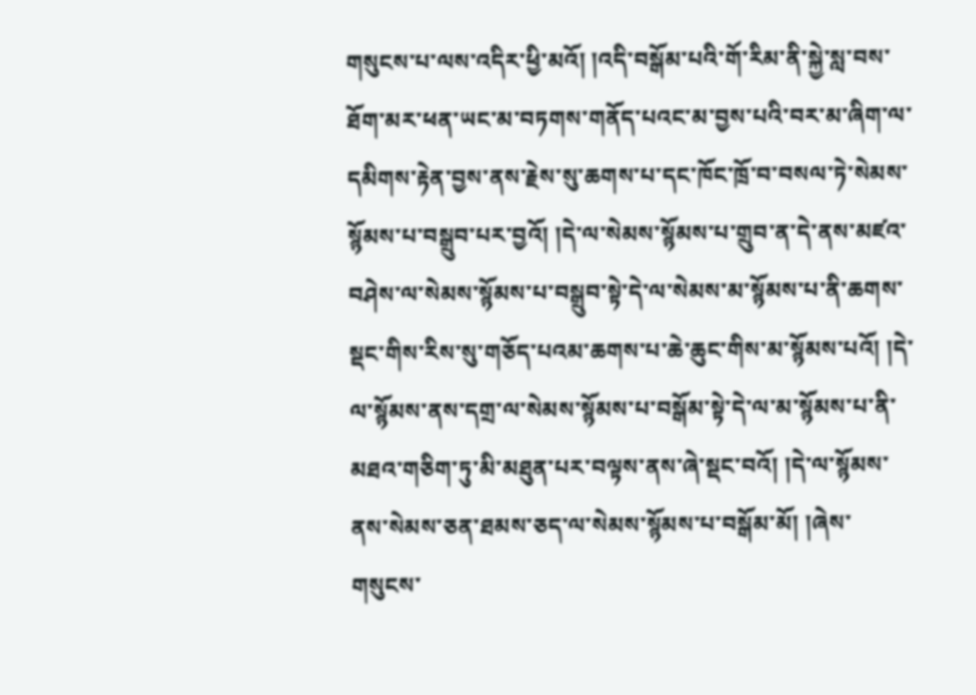གསུངས་པ་ལས་འདིར་ཕྱི་མའོ། །འདི་བསྒོམ་པའི་གོ་རིམ་ནི་སྐྱེ་སླ་བས་ཐོག་མར་ཕན་ཡང་མ་བཏགས་གནོད་པའང་མ་བྱས་པའི་བར་མ་ཞིག་ལ་དམིགས་རྟེན་བྱས་ནས་རྗེས་སུ་ཆགས་པ་དང་ཁོང་ཁྲོ་བ་བསལ་ཏེ་སེམས་སྙོམས་པ་བསྒྲུབ་པར་བྱའོ། །དེ་ལ་སེམས་སྙོམས་པ་གྲུབ་ན་དེ་ནས་མཛའ་བཤེས་ལ་སེམས་སྙོམས་པ་བསྒྲུབ་སྟེ་དེ་ལ་སེམས་མ་སྙོམས་པ་ནི་ཆགས་སྡང་གིས་རིས་སུ་གཅོད་པའམ་ཆགས་པ་ཆེ་ཆུང་གིས་མ་སྙོམས་པའོ། །དེ་ལ་སྙོམས་ནས་དགྲ་ལ་སེམས་སྙོམས་པ་བསྒོམ་སྟེ་དེ་ལ་མ་སྙོམས་པ་ནི་མཐའ་གཅིག་ཏུ་མི་མཐུན་པར་བལྟས་ནས་ཞེ་སྡང་བའོ། །དེ་ལ་སྙོམས་ནས་སེམས་ཅན་ཐམས་ཅད་ལ་སེམས་སྙོམས་པ་བསྒོམ་མོ། །ཞེས་གསུངས་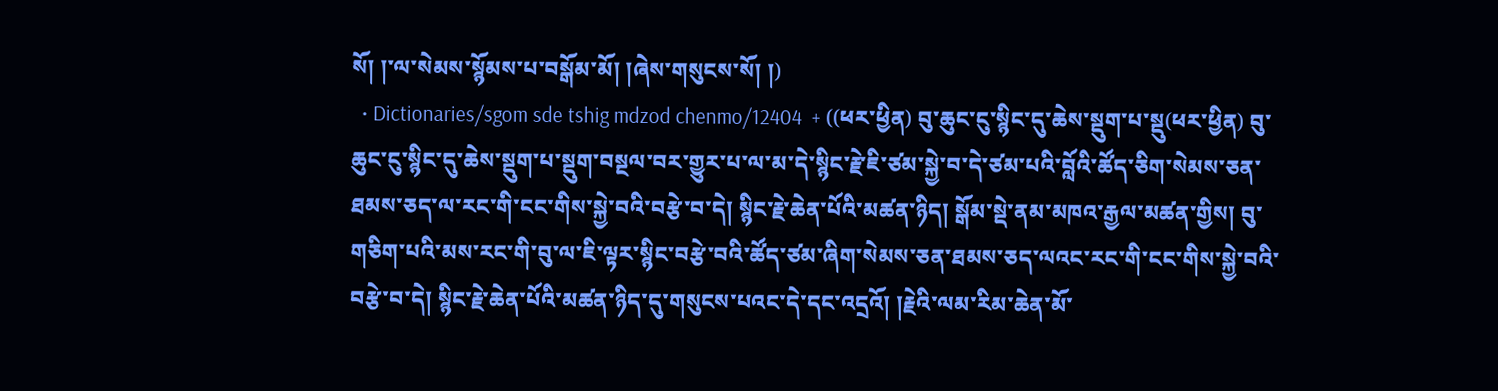སོ། །་ལ་སེམས་སྙོམས་པ་བསྒོམ་མོ། །ཞེས་གསུངས་སོ། །)
  • Dictionaries/sgom sde tshig mdzod chenmo/12404  + ((ཕར་ཕྱིན) བུ་ཆུང་ངུ་སྙིང་དུ་ཆེས་སྡུག་པ་སྡུ(ཕར་ཕྱིན) བུ་ཆུང་ངུ་སྙིང་དུ་ཆེས་སྡུག་པ་སྡུག་བསྔལ་བར་གྱུར་པ་ལ་མ་དེ་སྙིང་རྗེ་ཇི་ཙམ་སྐྱེ་བ་དེ་ཙམ་པའི་བློའི་ཚོད་ཅིག་སེམས་ཅན་ཐམས་ཅད་ལ་རང་གི་ངང་གིས་སྐྱེ་བའི་བརྩེ་བ་དེ། སྙིང་རྗེ་ཆེན་པོའི་མཚན་ཉིད། སྒོམ་སྡེ་ནམ་མཁའ་རྒྱལ་མཚན་གྱིས། བུ་གཅིག་པའི་མས་རང་གི་བུ་ལ་ཇི་ལྟར་སྙིང་བརྩེ་བའི་ཚོད་ཙམ་ཞིག་སེམས་ཅན་ཐམས་ཅད་ལའང་རང་གི་ངང་གིས་སྐྱེ་བའི་བརྩེ་བ་དེ། སྙིང་རྗེ་ཆེན་པོའི་མཚན་ཉིད་དུ་གསུངས་པའང་དེ་དང་འདྲའོ། །རྗེའི་ལམ་རིམ་ཆེན་མོ་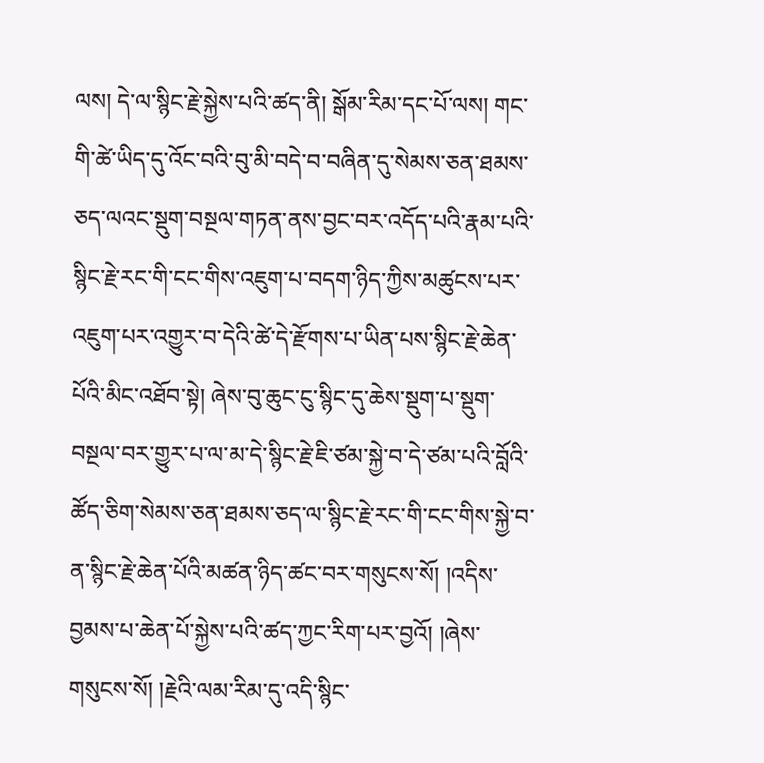ལས། དེ་ལ་སྙིང་རྗེ་སྐྱེས་པའི་ཚད་ནི། སྒོམ་རིམ་དང་པོ་ལས། གང་གི་ཚེ་ཡིད་དུ་འོང་བའི་བུ་མི་བདེ་བ་བཞིན་དུ་སེམས་ཅན་ཐམས་ཅད་ལའང་སྡུག་བསྔལ་གཏན་ནས་བྱང་བར་འདོད་པའི་རྣམ་པའི་སྙིང་རྗེ་རང་གི་ངང་གིས་འཇུག་པ་བདག་ཉིད་ཀྱིས་མཚུངས་པར་འཇུག་པར་འགྱུར་བ་དེའི་ཚེ་དེ་རྫོགས་པ་ཡིན་པས་སྙིང་རྗེ་ཆེན་པོའི་མིང་འཐོབ་སྟེ། ཞེས་བུ་ཆུང་ངུ་སྙིང་དུ་ཆེས་སྡུག་པ་སྡུག་བསྔལ་བར་གྱུར་པ་ལ་མ་དེ་སྙིང་རྗེ་ཇི་ཙམ་སྐྱེ་བ་དེ་ཙམ་པའི་བློའི་ཚོད་ཅིག་སེམས་ཅན་ཐམས་ཅད་ལ་སྙིང་རྗེ་རང་གི་ངང་གིས་སྐྱེ་བ་ན་སྙིང་རྗེ་ཆེན་པོའི་མཚན་ཉིད་ཚང་བར་གསུངས་སོ། །འདིས་བྱམས་པ་ཆེན་པོ་སྐྱེས་པའི་ཚད་ཀྱང་རིག་པར་བྱའོ། །ཞེས་གསུངས་སོ། །རྗེའི་ལམ་རིམ་དུ་འདི་སྙིང་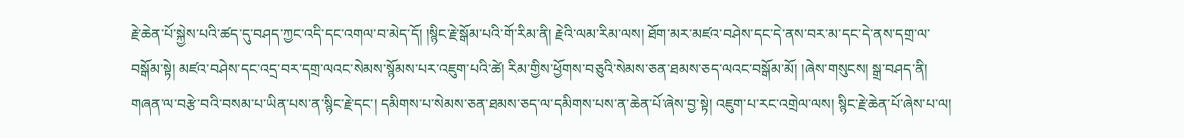རྗེ་ཆེན་པོ་སྐྱེས་པའི་ཚད་དུ་བཤད་ཀྱང་འདི་དང་འགལ་བ་མེད་དོ། །སྙིང་རྗེ་སྒོམ་པའི་གོ་རིམ་ནི། རྗེའི་ལམ་རིམ་ལས། ཐོག་མར་མཛའ་བཤེས་དང་དེ་ནས་བར་མ་དང་དེ་ནས་དགྲ་ལ་བསྒོམ་སྟེ། མཛའ་བཤེས་དང་འདྲ་བར་དགྲ་ལའང་སེམས་སྙོམས་པར་འཇུག་པའི་ཚེ། རིམ་གྱིས་ཕྱོགས་བཅུའི་སེམས་ཅན་ཐམས་ཅད་ལའང་བསྒོམ་མོ། །ཞེས་གསུངས། སྒྲ་བཤད་ནི། གཞན་ལ་བརྩེ་བའི་བསམ་པ་ཡིན་པས་ན་སྙིང་རྗེ་དང་། དམིགས་པ་སེམས་ཅན་ཐམས་ཅད་ལ་དམིགས་པས་ན་ཆེན་པོ་ཞེས་བྱ་སྟེ། འཇུག་པ་རང་འགྲེལ་ལས། སྙིང་རྗེ་ཆེན་པོ་ཞེས་པ་ལ།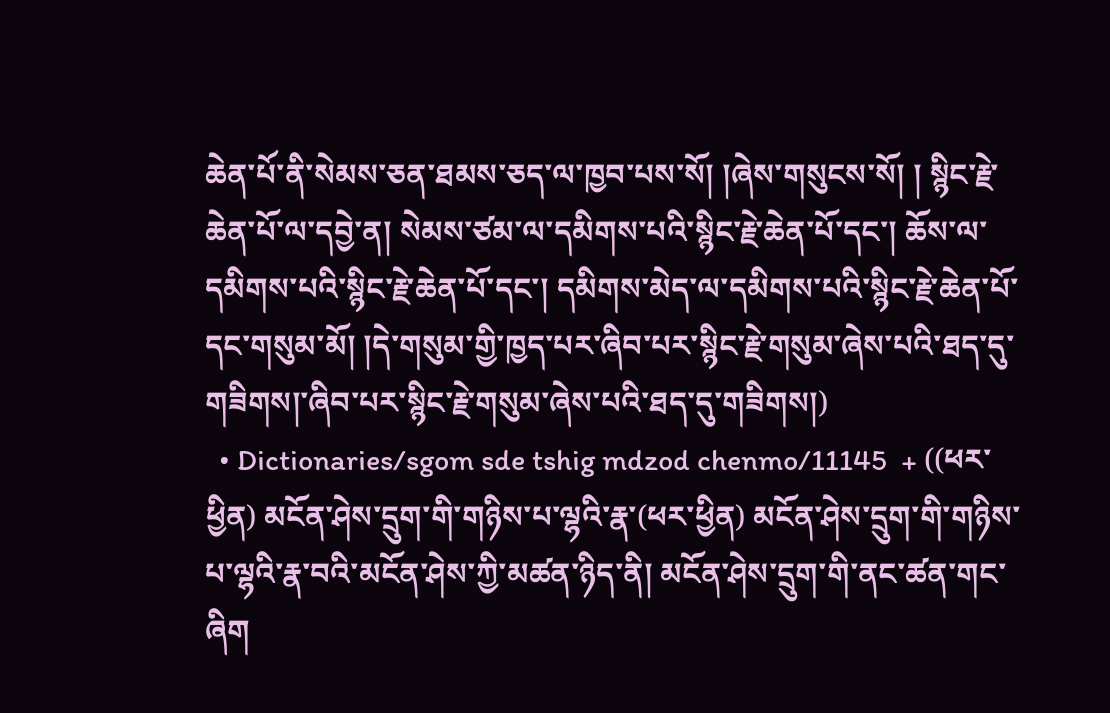ཆེན་པོ་ནི་སེམས་ཅན་ཐམས་ཅད་ལ་ཁྱབ་པས་སོ། །ཞེས་གསུངས་སོ། ། སྙིང་རྗེ་ཆེན་པོ་ལ་དབྱེ་ན། སེམས་ཙམ་ལ་དམིགས་པའི་སྙིང་རྗེ་ཆེན་པོ་དང་། ཆོས་ལ་དམིགས་པའི་སྙིང་རྗེ་ཆེན་པོ་དང་། དམིགས་མེད་ལ་དམིགས་པའི་སྙིང་རྗེ་ཆེན་པོ་དང་གསུམ་མོ། །དེ་གསུམ་གྱི་ཁྱད་པར་ཞིབ་པར་སྙིང་རྗེ་གསུམ་ཞེས་པའི་ཐད་དུ་གཟིགས།་ཞིབ་པར་སྙིང་རྗེ་གསུམ་ཞེས་པའི་ཐད་དུ་གཟིགས།)
  • Dictionaries/sgom sde tshig mdzod chenmo/11145  + ((ཕར་ཕྱིན) མངོན་ཤེས་དྲུག་གི་གཉིས་པ་ལྷའི་རྣ་(ཕར་ཕྱིན) མངོན་ཤེས་དྲུག་གི་གཉིས་པ་ལྷའི་རྣ་བའི་མངོན་ཤེས་ཀྱི་མཚན་ཉིད་ནི། མངོན་ཤེས་དྲུག་གི་ནང་ཚན་གང་ཞིག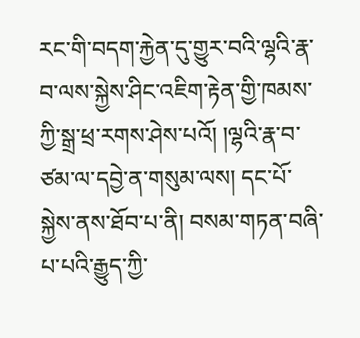རང་གི་བདག་རྐྱེན་དུ་གྱུར་བའི་ལྷའི་རྣ་བ་ལས་སྐྱེས་ཤིང་འཇིག་རྟེན་གྱི་ཁམས་ཀྱི་སྒྲ་ཕྲ་རགས་ཤེས་པའོ། །ལྷའི་རྣ་བ་ཙམ་ལ་དབྱེ་ན་གསུམ་ལས། དང་པོ་སྐྱེས་ནས་ཐོབ་པ་ནི། བསམ་གཏན་བཞི་པ་པའི་རྒྱུད་ཀྱི་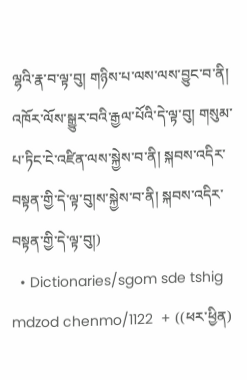ལྷའི་རྣ་བ་ལྟ་བུ། གཉིས་པ་ལས་ལས་བྱུང་བ་ནི། འཁོར་ལོས་སྒྱུར་བའི་རྒྱལ་པོའི་དེ་ལྟ་བུ། གསུམ་པ་ཏིང་ངེ་འཛིན་ལས་སྐྱེས་བ་ནི། སྐབས་འདིར་བསྟན་གྱི་དེ་ལྟ་བུ།ས་སྐྱེས་བ་ནི། སྐབས་འདིར་བསྟན་གྱི་དེ་ལྟ་བུ།)
  • Dictionaries/sgom sde tshig mdzod chenmo/1122  + ((ཕར་ཕྱིན)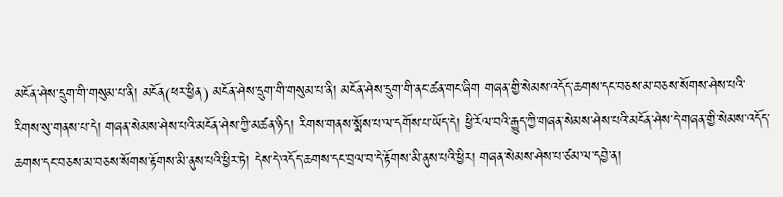མངོན་ཤེས་དྲུག་གི་གསུམ་པ་ནི། མངོན(ཕར་ཕྱིན) མངོན་ཤེས་དྲུག་གི་གསུམ་པ་ནི། མངོན་ཤེས་དྲུག་གི་ནང་ཚན་གང་ཞིག གཞན་གྱི་སེམས་འདོད་ཆགས་དང་བཅས་མ་བཅས་སོགས་ཤེས་པའི་རིགས་སུ་གནས་པ་དེ། གཞན་སེམས་ཤེས་པའི་མངོན་ཤེས་ཀྱི་མཚན་ཉིད། རིགས་གནས་སྨོས་པ་ལ་དགོས་པ་ཡོད་དེ། ཕྱི་རོལ་བའི་རྒྱུད་ཀྱི་གཞན་སེམས་ཤེས་པའི་མངོན་ཤེས་དེ་གཞན་གྱི་སེམས་འདོད་ཆགས་དང་བཅས་མ་བཅས་སོགས་རྟོགས་མི་ནུས་པའི་ཕྱིར་ཏེ། དེས་དེ་འདོད་ཆགས་དང་བྲལ་བ་དེ་རྟོགས་མི་ནུས་པའི་ཕྱིར། གཞན་སེམས་ཤེས་པ་ཙམ་ལ་དབྱེ་ན།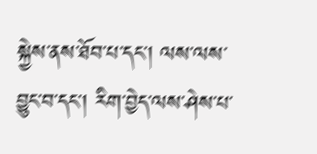སྐྱེས་ནས་ཐོབ་པ་དང་། ལས་ལས་བྱུང་བ་དང་། རིག་བྱེད་ལས་ཤེས་པ་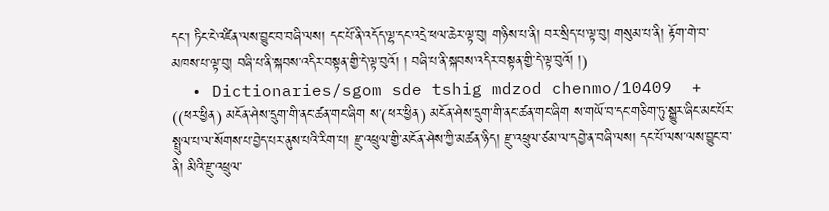དང་། ཏིང་ངེ་འཛིན་ལས་བྱུང་བ་བཞི་ལས། དང་པོ་ནི་འདོད་ལྷ་དང་འདྲེ་ཕལ་ཆེར་ལྟ་བུ། གཉིས་པ་ནི། བར་སྲིད་པ་ལྟ་བུ། གསུམ་པ་ནི། རྟོག་གེ་བ་མཁས་པ་ལྟ་བུ། བཞི་པ་ནི་སྐབས་འདིར་བསྟན་གྱི་དེ་ལྟ་བུའོ། ། བཞི་པ་ནི་སྐབས་འདིར་བསྟན་གྱི་དེ་ལྟ་བུའོ། །)
  • Dictionaries/sgom sde tshig mdzod chenmo/10409  + ((ཕར་ཕྱིན) མངོན་ཤེས་དྲུག་གི་ནང་ཚན་གང་ཞིག ས་(ཕར་ཕྱིན) མངོན་ཤེས་དྲུག་གི་ནང་ཚན་གང་ཞིག ས་གཡོ་བ་དང་གཅིག་ཏུ་སྒྱུར་ཞིང་མང་པོར་སྤྲུལ་པ་ལ་སོགས་པ་བྱེད་པར་ནུས་པའི་རིག་པ། རྫུ་འཕྲུལ་གྱི་མངོན་ཤེས་ཀྱི་མཚན་ཉིད། རྫུ་འཕྲུལ་ཙམ་ལ་དབྱེ་ན་བཞི་ལས། དང་པོ་ལས་ལས་བྱུང་བ་ནི། མིའི་རྫུ་འཕྲུལ་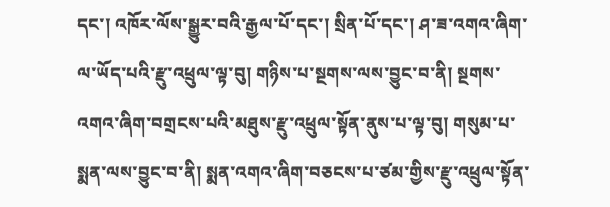དང་། འཁོར་ལོས་སྒྱུར་བའི་རྒྱལ་པོ་དང་། སྲིན་པོ་དང་། ཤ་ཟ་འགའ་ཞིག་ལ་ཡོད་པའི་རྫུ་འཕྲུལ་ལྟ་བུ། གཉིས་པ་སྔགས་ལས་བྱུང་བ་ནི། སྔགས་འགའ་ཞིག་བགྲངས་པའི་མཐུས་རྫུ་འཕྲུལ་སྟོན་ནུས་པ་ལྟ་བུ། གསུམ་པ་སྨན་ལས་བྱུང་བ་ནི། སྨན་འགའ་ཞིག་བཅངས་པ་ཙམ་གྱིས་རྫུ་འཕྲུལ་སྟོན་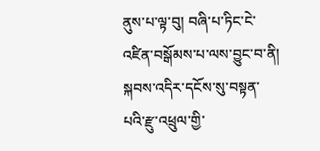ནུས་པ་ལྟ་བུ། བཞི་པ་ཏིང་ངེ་འཛིན་བསྒོམས་པ་ལས་བྱུང་བ་ནི། སྐབས་འདིར་དངོས་སུ་བསྟན་པའི་རྫུ་འཕྲུལ་གྱི་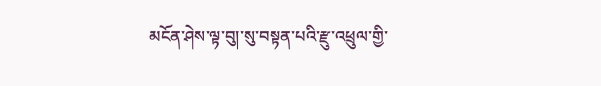མངོན་ཤེས་ལྟ་བུ།་སུ་བསྟན་པའི་རྫུ་འཕྲུལ་གྱི་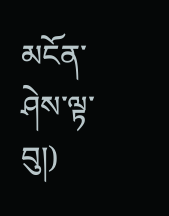མངོན་ཤེས་ལྟ་བུ།)